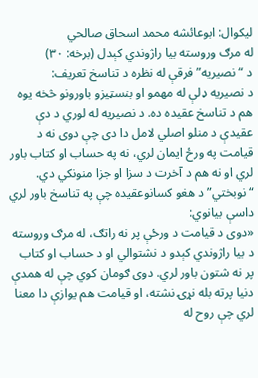لیکوال: ابوعائشه محمد اسحاق صالحي
له مرګ وروسته بیا راژوندي کېدل (برخه: ٣٠)
د “نصیریه” فرقې له نظره د تناسخ تعریف:
د نصیریه ډلې له مهمو او بنسټیزو باورونو څخه یوه هم د تناسخ عقیده ده. د نصیریه له لوري د دې عقیدې د منلو اصلي لامل دا دی چې دوی نه د قیامت په ورځ ایمان لري، نه په حساب او کتاب باور لري او نه هم د آخرت د سزا او جزا منونکي دي.
“نوبختي” د هغو کسانوعقیده چې په تناسخ باور لري داسې بیانوي:
«دوی د قیامت د ورځې پر نه راتګ، له مرګ وروسته د بیا راژوندي کېدو د نشتوالي او د حساب او کتاب پر نه شتون باور لري. دوی ګومان کوي چې له همدې دنیا پرته بله نړۍ نشته، او قیامت هم یوازې دا معنا لري چې روح له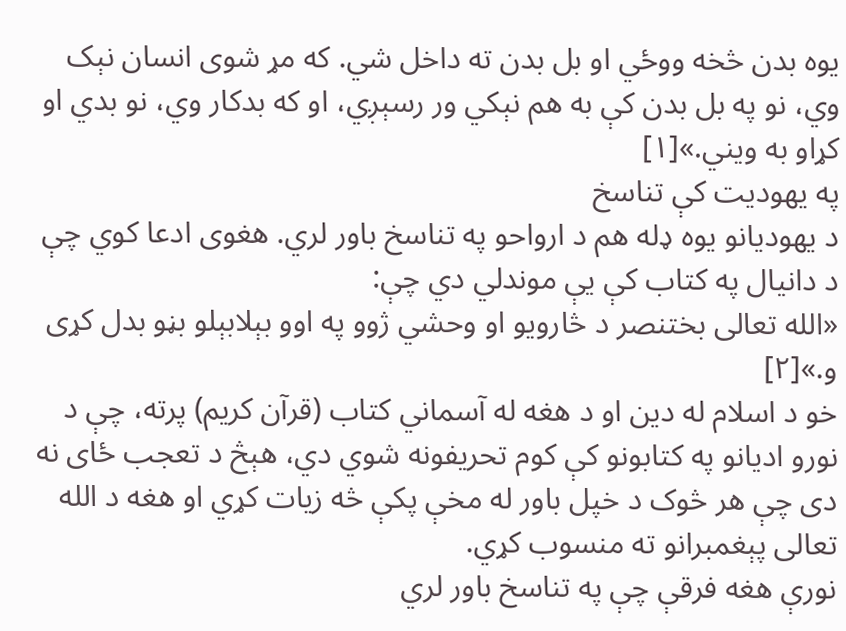یوه بدن څخه ووځي او بل بدن ته داخل شي. که مړ شوی انسان نېک وي، نو په بل بدن کې به هم نېکي ور رسېږي، او که بدکار وي، نو بدي او کړاو به ویني.»[١]
په یهودیت کې تناسخ
د یهودیانو یوه ډله هم د ارواحو په تناسخ باور لري. هغوی ادعا کوي چې د دانیال په کتاب کې یې موندلي دي چې:
«الله تعالی بختنصر د څارويو او وحشي ژوو په اوو بېلابېلو بڼو بدل کړی و.»[٢]
خو د اسلام له دین او د هغه له آسماني کتاب (قرآن کریم) پرته، چې د نورو ادیانو په کتابونو کې کوم تحریفونه شوي دي، هېڅ د تعجب ځای نه دی چې هر څوک د خپل باور له مخې پکې څه زیات کړي او هغه د الله تعالی پېغمبرانو ته منسوب کړي.
نورې هغه فرقې چې په تناسخ باور لري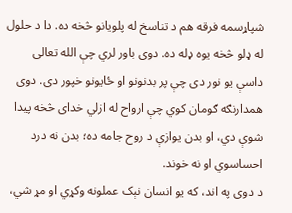شپاړسمه فرقه هم د تناسخ له پلویانو څخه ده. دا د حلول له ډلو څخه یوه ډله ده. دوی باور لري چې الله تعالی داسې یو نور دی چې پر بدنونو او ځایونو خپور دی. دوی همدارنګه ګومان کوي چې ارواح له ازلي خدای څخه پیدا شوې دي، او بدن یوازې د روح جامه ده؛ بدن نه درد احساسوي او نه خوند.
د دوی په اند، که یو انسان نېک عملونه وکړي او مړ شي،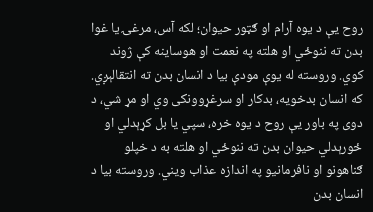روح یې د یوه آرام او ګټور حیوان؛ لکه آس، مرغۍ یا غوا بدن ته ننوځي او هلته په نعمت او هوساینه کې ژوند کوي. وروسته له یوې مودې بیا د انسان بدن ته انتقالېږي.
که انسان بدخویه، بدکار او سرغړوونکی وي او مړ شي، د دوی په باور یې روح د یوه خره، سپي یا بل کړېدلي او ځورېدلي حیوان بدن ته ننوځي او هلته به د خپلو ګناهونو او نافرمانیو په اندازه عذاب ویني. وروسته بیا د انسان بدن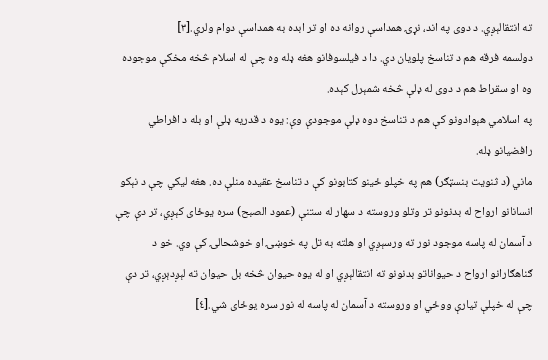ته انتقالېږي. د دوی په اند، نړۍ همداسې روانه ده او تر ابده به همداسې دوام ولري.[٣]
دولسمه فرقه هم د تناسخ پلویان دي. دا د فیلسوفانو هغه ډله وه چې له اسلام څخه مخکې موجوده وه او سقراط هم د دوی له ډلې څخه شمېرل کېده.
په اسلامي هېوادونو کې هم د تناسخ دوه ډلې موجودې وې: یوه د قدریه ډلې او بله د افراطي رافضیانو ډله.
ماني (د ثنویت بنسټګر) هم په خپلو ځینو کتابونو کې د تناسخ عقیده منلې ده. هغه لیکي چې د نېکو انسانانو ارواح له بدنونو تر وتلو وروسته د سهار له ستنې (عمود الصبح) سره یوځای کېږي، تر دې چې د آسمان له پاسه موجود نور ته ورسېږي او هلته به تل په خوښۍ او خوشحالۍ کې وي. خو د ګناهګارانو ارواح د حیواناتو بدنونو ته انتقالېږي او له یوه حیوان څخه بل حیوان ته لېږدېږي، تر دې چې له خپلې تیارې ووځي او وروسته د آسمان له پاسه له نور سره یوځای شي.[٤]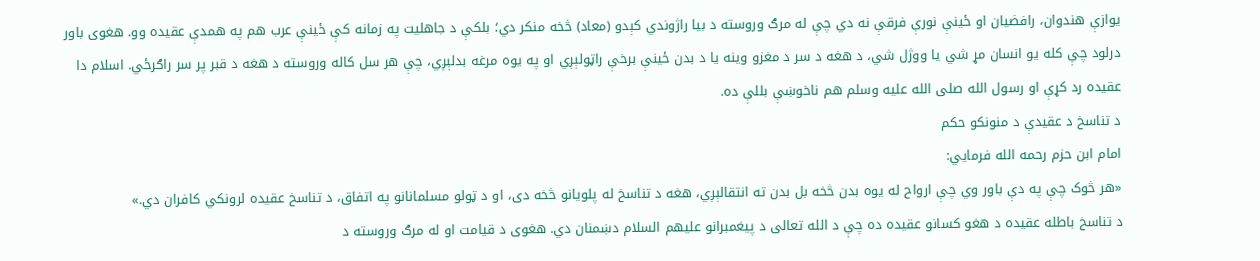یوازې هندوان، رافضیان او ځینې نورې فرقې نه دي چې له مرګ وروسته د بیا راژوندي کېدو (معاد) څخه منکر دي؛ بلکې د جاهلیت په زمانه کې ځینې عرب هم په همدې عقیده وو. هغوی باور درلود چې کله یو انسان مړ شي یا ووژل شي، د هغه د سر د مغزو وینه یا د بدن ځینې برخې راټولېږي او په یوه مرغه بدلېږي، چې هر سل کاله وروسته د هغه د قبر پر سر راګرځي. اسلام دا عقیده رد کړې او رسول الله صلى الله عليه وسلم هم ناخوښې بللې ده.
د تناسخ د عقیدې د منونکو حکم
امام ابن حزم رحمه الله فرمایي:
«هر څوک چې په دې باور وي چې ارواح له یوه بدن څخه بل بدن ته انتقالېږي، هغه د تناسخ له پلویانو څخه دی، او د ټولو مسلمانانو په اتفاق، د تناسخ عقیده لرونکي کافران دي.»
د تناسخ باطله عقیده د هغو کسانو عقیده ده چې د الله تعالی د پیغمبرانو علیهم السلام دښمنان دي. هغوی د قیامت او له مرګ وروسته د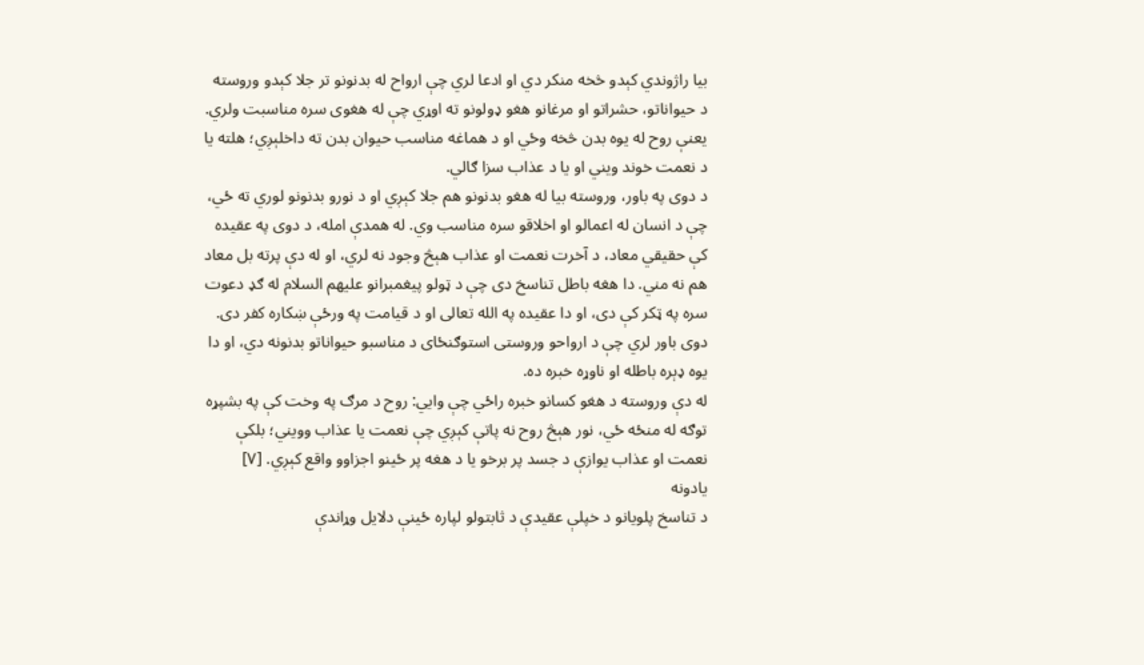بیا راژوندي کېدو څخه منکر دي او ادعا لري چې ارواح له بدنونو تر جلا کېدو وروسته د حیواناتو، حشراتو او مرغانو هغو ډولونو ته اوړي چې له هغوی سره مناسبت ولري. یعنې روح له یوه بدن څخه وځي او د هماغه مناسب حیوان بدن ته داخلېږي؛ هلته یا د نعمت خوند ویني او یا د عذاب سزا ګالي.
د دوی په باور، وروسته بیا له هغو بدنونو هم جلا کېږي او د نورو بدنونو لوري ته ځي، چې د انسان له اعمالو او اخلاقو سره مناسب وي. له همدې امله، د دوی په عقیده کې حقیقي معاد، د آخرت نعمت او عذاب هېڅ وجود نه لري، او له دې پرته بل معاد هم نه مني. دا هغه باطل تناسخ دی چې د ټولو پیغمبرانو علیهم السلام له ګډ دعوت سره په ټکر کې دی، او دا عقیده په الله تعالی او د قیامت په ورځې ښکاره کفر دی. دوی باور لري چې د ارواحو وروستی استوګنځای د مناسبو حیواناتو بدنونه دي، او دا یوه ډېره باطله او ناوړه خبره ده.
له دې وروسته د هغو کسانو خبره راځي چې وایي: روح د مرګ په وخت کې په بشپړه توګه له منځه ځي، نور هېڅ روح نه پاتې کېږي چې نعمت یا عذاب وویني؛ بلکې نعمت او عذاب یوازې د جسد پر برخو یا د هغه پر ځینو اجزاوو واقع کېږي. [٧]
یادونه
د تناسخ پلویانو د خپلې عقیدې د ثابتولو لپاره ځینې دلایل وړاندې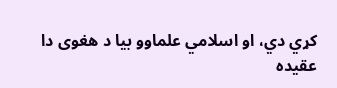کړي دي، او اسلامي علماوو بیا د هغوی دا عقیده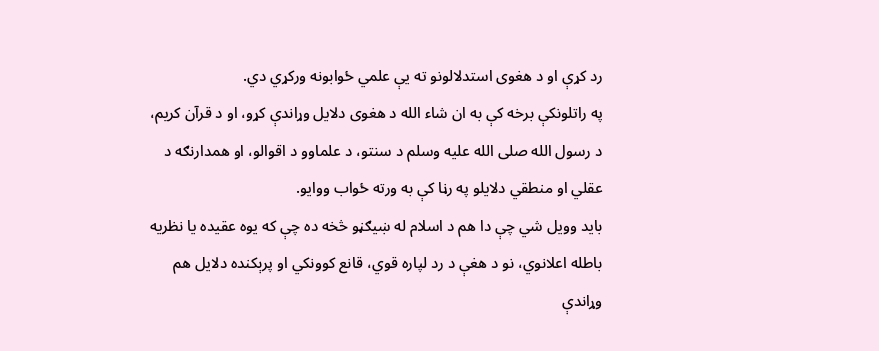رد کړې او د هغوی استدلالونو ته یې علمي ځوابونه ورکړي دي.
په راتلونکې برخه کې به ان شاء الله د هغوی دلایل وړاندې کړو، او د قرآن کریم، د رسول الله صلى الله عليه وسلم د سنتو، د علماوو د اقوالو، او همدارنګه د عقلي او منطقي دلایلو په رڼا کې به ورته ځواب ووایو.
باید وویل شي چې دا هم د اسلام له ښیګڼو څخه ده چې که یوه عقیده یا نظریه باطله اعلانوي، نو د هغې د رد لپاره قوي، قانع کوونکي او پرېکنده دلایل هم وړاندې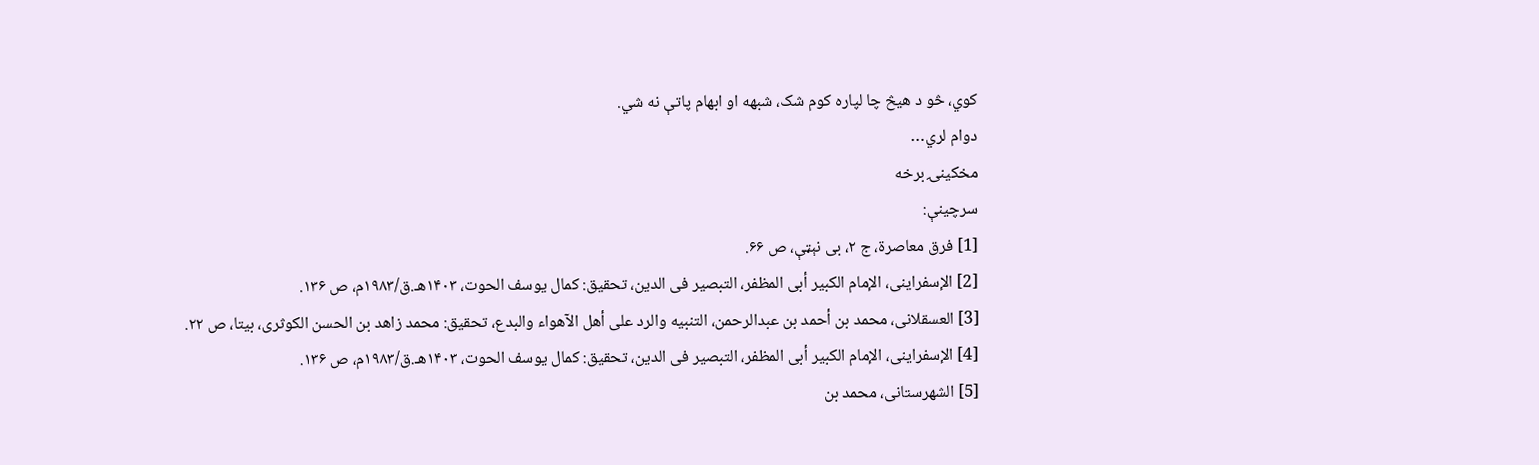کوي، څو د هیڅ چا لپاره کوم شک، شبهه او ابهام پاتې نه شي.
دوام لري…
مخکینۍ برخه
سرچينې:
[1] فرق معاصرة، ج ۲، بی نېټې، ص ۶۶.
[2] الإسفراینی، الإمام الکبیر أبی المظفر، التبصیر فی الدین، تحقیق: کمال یوسف الحوت، ۱۴۰۳هـ.ق/۱۹۸۳م، ص ۱۳۶.
[3] العسقلانی، محمد بن أحمد بن عبدالرحمن، التنبیه والرد علی أهل الآهواء والبدع، تحقیق: محمد زاهد بن الحسن الکوثری، بیتا، ص ۲۲.
[4] الإسفراینی، الإمام الکبیر أبی المظفر، التبصیر فی الدین، تحقیق: کمال یوسف الحوت، ۱۴۰۳هـ.ق/۱۹۸۳م، ص ۱۳۶.
[5] الشهرستانی، محمد بن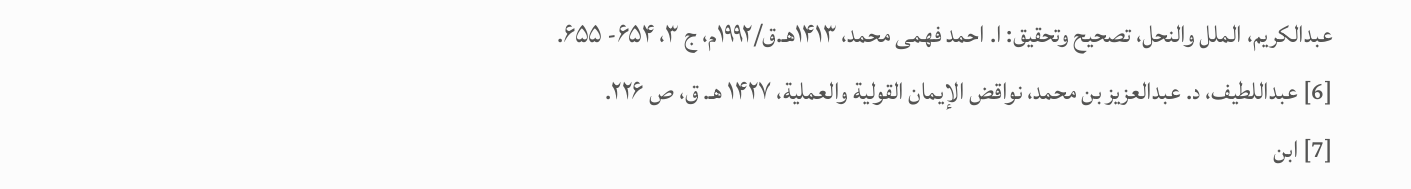عبدالکریم، الملل والنحل، تصحیح وتحقیق: ا. احمد فهمی محمد، ۱۴۱۳هـ.ق/۱۹۹۲م، ج ۳، ۶۵۴- ۶۵۵.
[6] عبداللطیف، د. عبدالعزیز بن محمد، نواقض الإیمان القولیة والعملیة، ۱۴۲۷ هـ. ق، ص ۲۲۶.
[7] ابن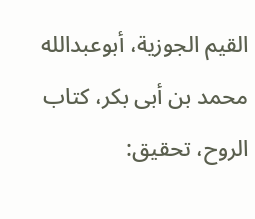القیم الجوزیة، أبوعبدالله محمد بن أبی بکر، کتاب الروح، تحقیق: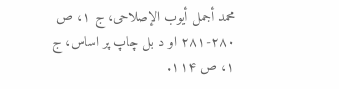محمد أجمل أیوب الإصلاحی، ج ۱، ص ۲۸۰-۲۸۱ او د بل چاپ پر اساس، ج ۱، ص ۱۱۴.